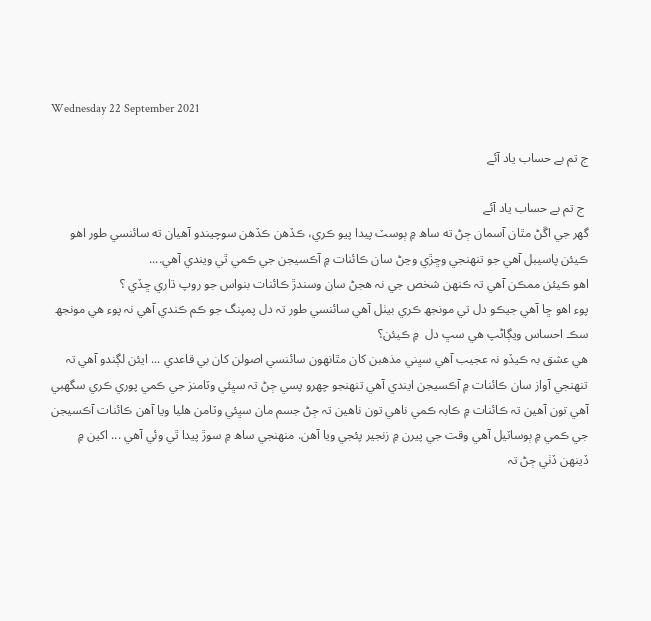Wednesday 22 September 2021

ج تم بے حساب یاد آئے

 ج تم بے حساب یاد آئے
گھر جي اڱڻ مٿان آسمان ڄڻ ته ساھ ۾ ٻوسٽ پيدا پيو ڪري، ڪڏھن ڪڏھن سوچيندو آھيان ته سائنسي طور اھو ڪيئن پاسيبل آھي جو تنھنجي وڇڙي وڃڻ سان ڪائنات ۾ آڪسيجن جي ڪمي ٿي ويندي آھي....
اھو ڪيئن ممڪن آھي تہ ڪنھن شخص جي نہ ھجڻ سان وسندڙ ڪائنات بنواس جو روپ ڌاري ڇڏي ؟
پوء اھو ڇا آھي جيڪو دل تي مونجھ ڪري بيٺل آھي سائنسي طور تہ دل پمپنگ جو ڪم ڪندي آھي نہ پوء ھي مونجھ سڪ احساس ويڳاڻپ ھي سڀ دل  ۾ ڪيئن؟
ھي عشق بہ ڪيڏو نہ عجيب آھي سڀني مذھبن کان مٿانهون سائنسي اصولن کان بي قاعدي ... ايئن لڳندو آھي تہ تنھنجي آواز سان ڪائنات ۾ آڪسيجن ايندي آھي تنھنجو چھرو پسي ڄڻ تہ سڀئي وٽامنز جي ڪمي پوري ڪري سگھبي آھي تون آھين تہ ڪائنات ۾ ڪابہ ڪمي ناھي تون ناھين تہ ڄڻ جسم مان سڀئي وٽامن ھليا ويا آھن ڪائنات آڪسيجن جي ڪمي ۾ ٻوساٽيل آھي وقت جي پيرن ۾ زنجير پئجي ويا آھن. منھنجي ساھ ۾ سوڙ پيدا ٿي وئي آھي ... اکين ۾ ڏينھن ڏٺي ڄڻ تہ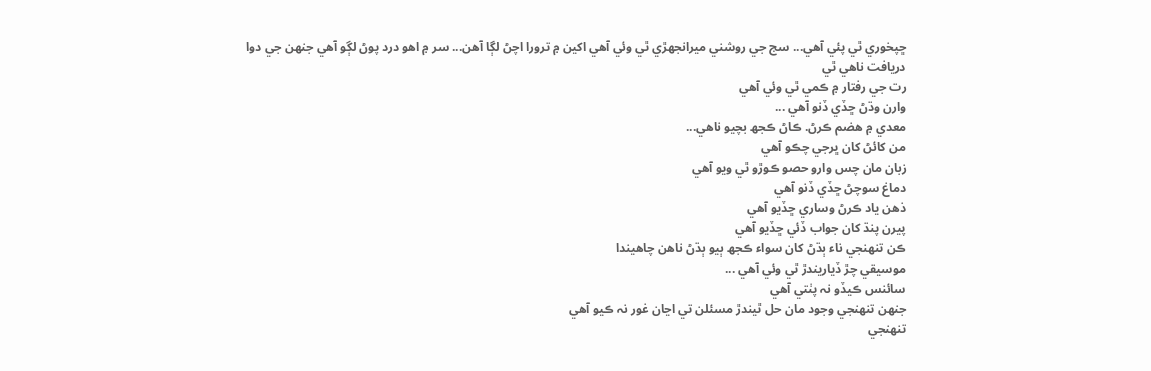ڇپخوري ٿي پئي آھي... سج جي روشني ميرانجهڙي ٿي وئي آھي اکين ۾ ترورا اچڻ لڳا آھن... سر ۾ اھو درد پوڻ لڳو آھي جنھن جي دوا دريافت ناھي ٿي
رت جي رفتار ۾ ڪمي ٿي وئي آھي
وارن وڌڻ ڇڏي ڏنو آھي ...
معدي ۾ ھضم ڪرڻ. ڪاڻ ڪجھ بچيو ناھي...
من کائڻ کان ڀرجي چڪو آھي
زبان مان چس وارو حصو ڪوڙو ٿي ويو آھي
دماغ سوچڻ ڇڏي ڏنو آھي
ذھن ياد ڪرڻ وساري ڇڏيو آھي
پيرن پنڌ کان جواب ڏئي ڇڏيو آھي
ڪن تنھنجي ناء ٻڌڻ کان سواء ڪجھ ٻيو ٻڌڻ ناھن چاھيندا
موسيقي چڙ ڏياريندڙ ٿي وئي آھي ...
سائنس ڪيڏو نہ پٺتي آھي
جنھن تنھنجي وجود مان حل ٿيندڙ مسئلن تي اڃان غور نہ ڪيو آھي
تنھنجي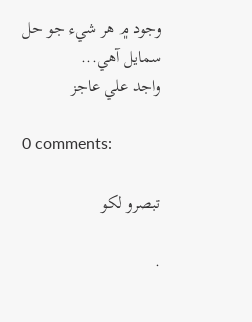وجود ۾ ھر شيء جو حل سمايل آھي...
واجد علي عاجز

0 comments:

تبصرو لکو

.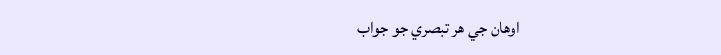اوهان جي هر تبصري جو جواب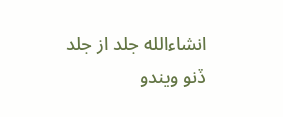انشاءالله جلد از جلد ڏنو ويندو